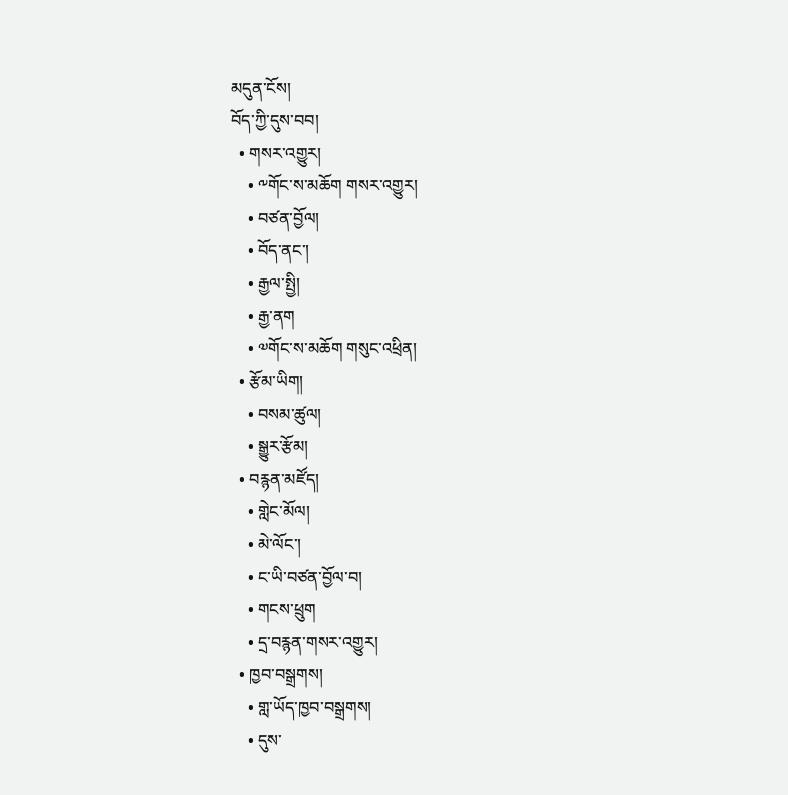མདུན་ངོས།
བོད་ཀྱི་དུས་བབ།
  • གསར་འགྱུར།
    • ༸གོང་ས་མཆོག གསར་འགྱུར།
    • བཙན་བྱོལ།
    • བོད་ནང་།
    • རྒྱལ་སྤྱི།
    • རྒྱ་ནག
    • ༧གོང་ས་མཆོག གསུང་འཕྲིན།
  • རྩོམ་ཡིག།
    • བསམ་ཚུལ།
    • སྒྱུར་རྩོམ།
  • བརྙན་མཛོད།
    • གླེང་མོལ།
    • མེ་ལོང་།
    • ང་ཡི་བཙན་བྱོལ་བ།
    • གངས་ཕྲུག
    • དྲ་བརྙན་གསར་འགྱུར།
  • ཁྱབ་བསྒྲགས།
    • གླ་ཡོད་ཁྱབ་བསྒྲགས།
    • དུས་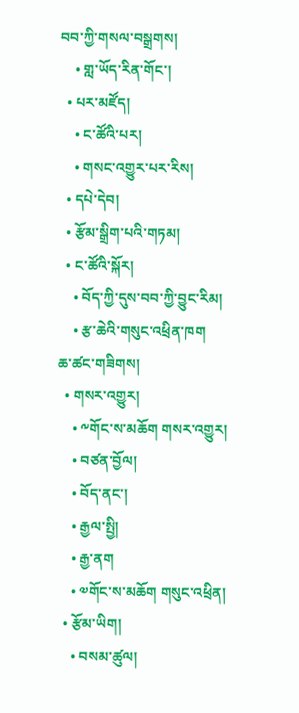བབ་ཀྱི་གསལ་བསྒྲགས།
    • གླ་ཡོད་རིན་གོང་།
  • པར་མཛོད།
    • ང་ཚོའི་པར།
    • གསང་འགྱུར་པར་རིས།
  • དཔེ་དེབ།
  • རྩོམ་སྒྲིག་པའི་གཏམ།
  • ང་ཚོའི་སྐོར།
    • བོད་ཀྱི་དུས་བབ་ཀྱི་བྱུང་རིམ།
    • རྩ་ཆེའི་གསུང་འཕྲིན་ཁག
ཆ་ཚང་གཟིགས།
  • གསར་འགྱུར།
    • ༸གོང་ས་མཆོག གསར་འགྱུར།
    • བཙན་བྱོལ།
    • བོད་ནང་།
    • རྒྱལ་སྤྱི།
    • རྒྱ་ནག
    • ༧གོང་ས་མཆོག གསུང་འཕྲིན།
  • རྩོམ་ཡིག།
    • བསམ་ཚུལ།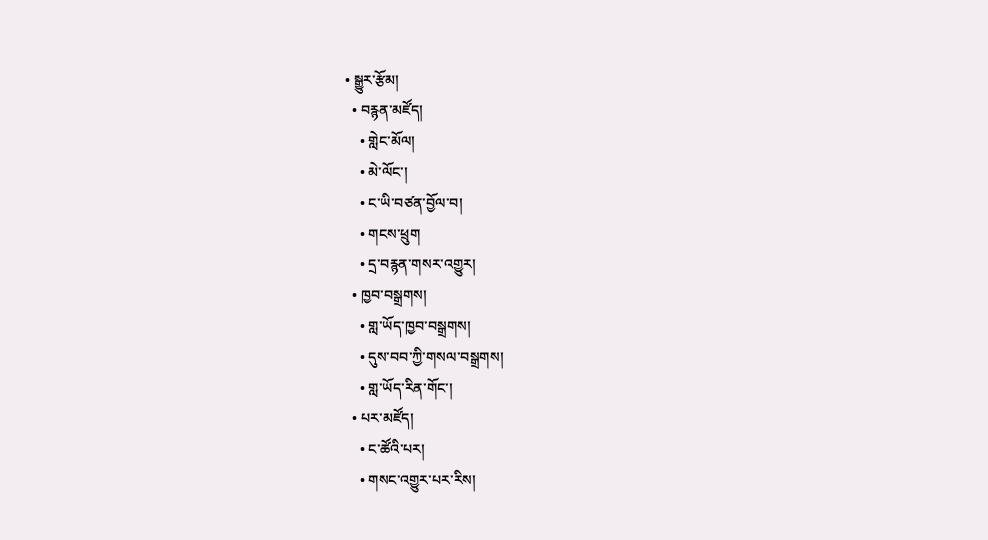• སྒྱུར་རྩོམ།
  • བརྙན་མཛོད།
    • གླེང་མོལ།
    • མེ་ལོང་།
    • ང་ཡི་བཙན་བྱོལ་བ།
    • གངས་ཕྲུག
    • དྲ་བརྙན་གསར་འགྱུར།
  • ཁྱབ་བསྒྲགས།
    • གླ་ཡོད་ཁྱབ་བསྒྲགས།
    • དུས་བབ་ཀྱི་གསལ་བསྒྲགས།
    • གླ་ཡོད་རིན་གོང་།
  • པར་མཛོད།
    • ང་ཚོའི་པར།
    • གསང་འགྱུར་པར་རིས།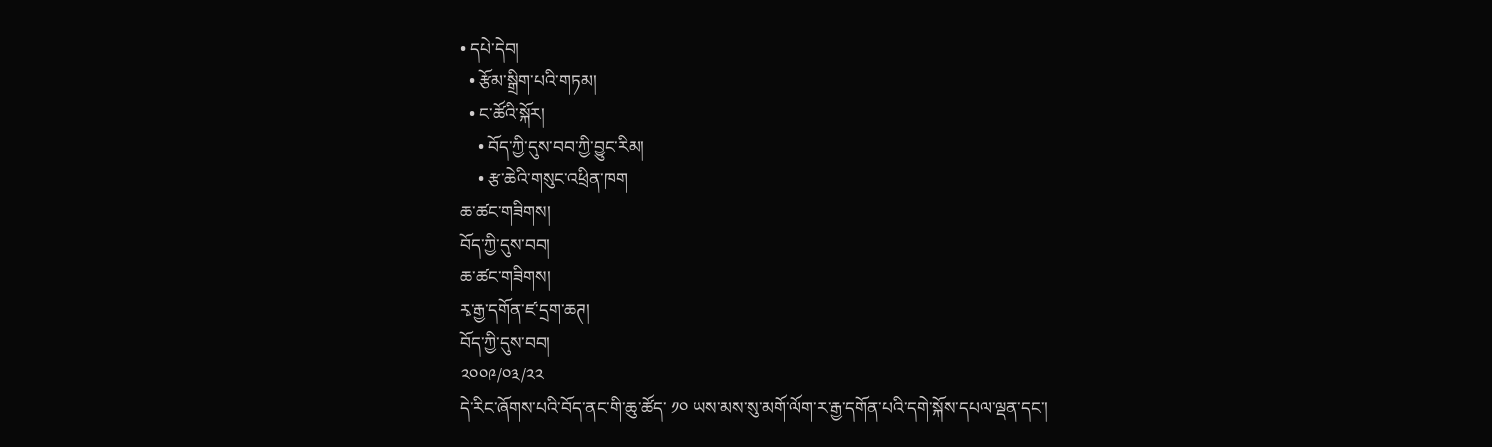• དཔེ་དེབ།
  • རྩོམ་སྒྲིག་པའི་གཏམ།
  • ང་ཚོའི་སྐོར།
    • བོད་ཀྱི་དུས་བབ་ཀྱི་བྱུང་རིམ།
    • རྩ་ཆེའི་གསུང་འཕྲིན་ཁག
ཆ་ཚང་གཟིགས།
བོད་ཀྱི་དུས་བབ།
ཆ་ཚང་གཟིགས།
རྭ་རྒྱ་དགོན་ཛ་དྲག་ཆཊ།
བོད་ཀྱི་དུས་བབ།
༢༠༠༩/༠༣/༢༢
དེ་རིང་ཞོགས་པའི་བོད་ནང་གི་ཆུ་ཚོད་ ༡༠ ཡས་མས་སུ་མགོ་ལོག་ར་རྒྱ་དགོན་པའི་དགེ་སྐོས་དཔལ་ལྡན་དང་།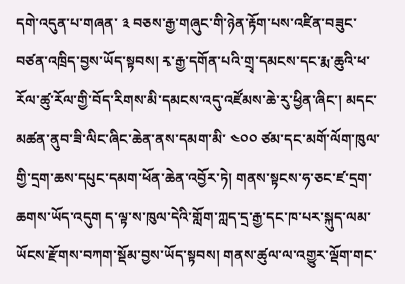དགེ་འདུན་པ་གཞན་ ༣ བཅས་རྒྱ་གཞུང་གི་ཉེན་རྟོག་པས་འཛིན་བཟུང་བཙན་འཁྲིད་བྱས་ཡོད་སྟབས། རྭ་རྒྱ་དགོན་པའི་གྲྭ་དམངས་དང་རྨ་ཆུའི་ཕ་རོལ་ཚུ་རོལ་གྱི་བོད་རིགས་མི་དམངས་འདུ་འཛོམས་ཆེ་རུ་ཕྱིན་ཞིང་། མདང་མཚན་ནུབ་ཟི་ལིང་ཞིང་ཆེན་ནས་དམག་མི་ ༤༠༠ ཙམ་དང་མགོ་ལོག་ཁུལ་གྱི་དྲག་ཆས་དཔུང་དམག་ཕོན་ཆེན་འབྱོར་ཏེ། གནས་སྟངས་ཧ་ཅང་ཛ་དྲག་ཆགས་ཡོད་འདུག ད་ལྟ་ས་ཁུལ་དེའི་གློག་ཀླད་དྲ་རྒྱ་དང་ཁ་པར་སྐུད་ལམ་ཡོངས་རྫོགས་བཀག་སྡོམ་བྱས་ཡོད་སྟབས། གནས་ཚུལ་ལ་འགྱུར་ལྡོག་གང་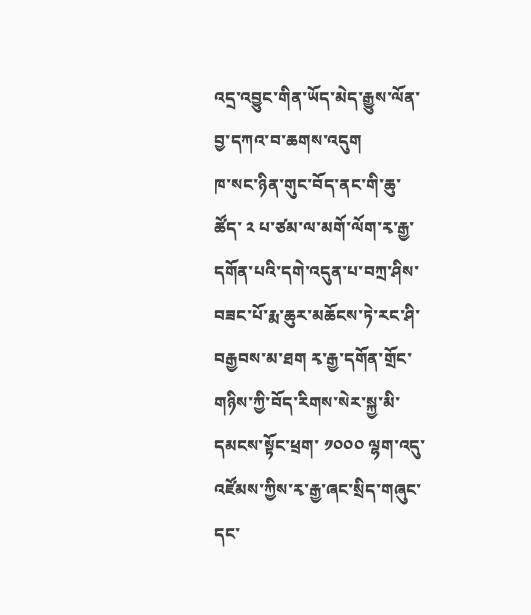འདྲ་འབྱུང་གིན་ཡོད་མེད་རྒྱུས་ལོན་བྱ་དཀའ་བ་ཆགས་འདུག
ཁ་སང་ཉིན་གུང་བོད་ནང་གི་ཆུ་ཚོད་ ༢ པ་ཙམ་ལ་མགོ་ལོག་རྭ་རྒྱ་དགོན་པའི་དགེ་འདུན་པ་བཀྲ་ཤིས་བཟང་པོ་རྨ་ཆུར་མཆོངས་ཏེ་རང་ཤི་བརྒྱབས་མ་ཐག རྭ་རྒྱ་དགོན་གྲོང་གཉིས་ཀྱི་བོད་རིགས་སེར་སྐྱ་མི་དམངས་སྟོང་ཕྲག་ ༡༠༠༠ ལྷག་འདུ་འཛོམས་ཀྱིས་རྭ་རྒྱ་ཞང་སྲིད་གཞུང་དང་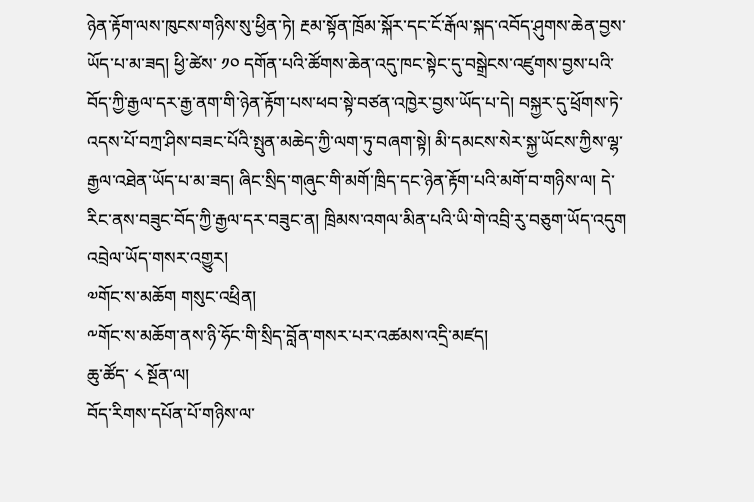ཉེན་རྟོག་ལས་ཁུངས་གཉིས་སུ་ཕྱིན་ཏེ། རྔམ་སྟོན་ཁྲོམ་སྐོར་དང་ངོ་རྒོལ་སྐད་འབོད་ཤུགས་ཆེན་བྱས་ཡོད་པ་མ་ཟད། ཕྱི་ཚེས་ ༡༠ དགོན་པའི་ཚོགས་ཆེན་འདུ་ཁང་སྟེང་དུ་བསྒྲེངས་འཛུགས་བྱས་པའི་བོད་ཀྱི་རྒྱལ་དར་རྒྱ་ནག་གི་ཉེན་རྟོག་པས་ཕབ་སྟེ་བཙན་འཁྱེར་བྱས་ཡོད་པ་དེ། བསྐྱར་དུ་ཕྲོགས་ཏེ་འདས་པོ་བཀྲ་ཤིས་བཟང་པོའི་སྤུན་མཆེད་ཀྱི་ལག་ཏུ་བཞག་སྟེ། མི་དམངས་སེར་སྐྱ་ཡོངས་ཀྱིས་ལྷ་རྒྱལ་འཐེན་ཡོད་པ་མ་ཟད། ཞིང་སྲིད་གཞུང་གི་མགོ་ཁྲིད་དང་ཉེན་རྟོག་པའི་མགོ་བ་གཉིས་ལ། དེ་རིང་ནས་བཟུང་བོད་ཀྱི་རྒྱལ་དར་བཟུང་ན། ཁྲིམས་འགལ་མིན་པའི་ཡི་གེ་འབྲི་རུ་བཅུག་ཡོད་འདུག
འབྲེལ་ཡོད་གསར་འགྱུར།
༧གོང་ས་མཆོག གསུང་འཕྲིན།
༸གོང་ས་མཆོག་ནས་ཉི་ཧོང་གི་སྲིད་བློན་གསར་པར་འཚམས་འདྲི་མཛད།
ཆུ་ཚོད་ ༨ སྔོན་ལ།
བོད་རིགས་དཔོན་པོ་གཉིས་ལ་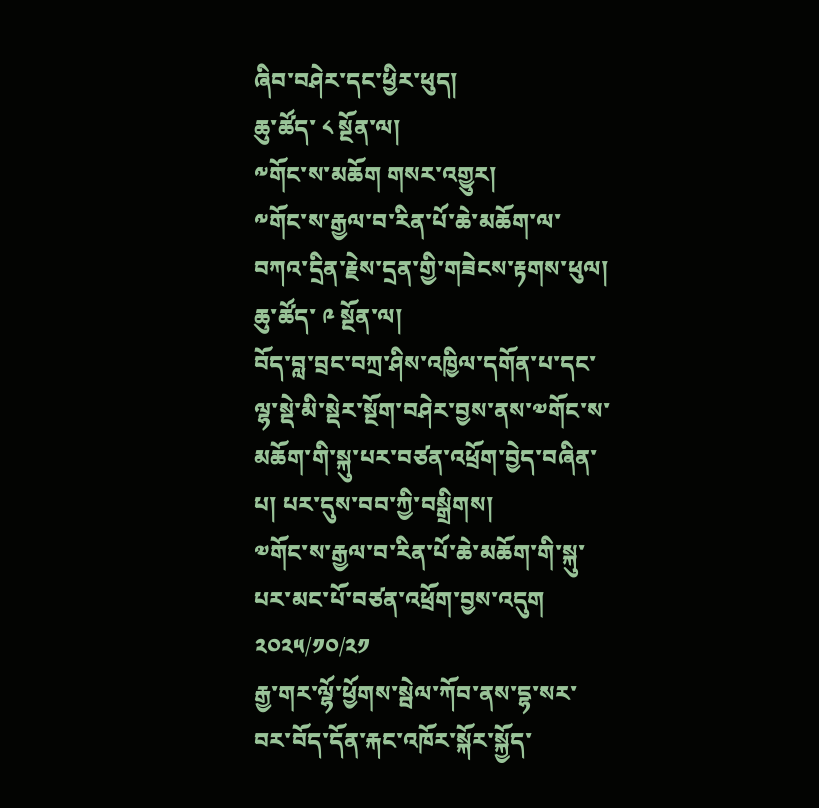ཞིབ་བཤེར་དང་ཕྱིར་ཕུད།
ཆུ་ཚོད་ ༨ སྔོན་ལ།
༸གོང་ས་མཆོག གསར་འགྱུར།
༸གོང་ས་རྒྱལ་བ་རིན་པོ་ཆེ་མཆོག་ལ་བཀའ་དྲིན་རྗེས་དྲན་གྱི་གཟེངས་རྟགས་ཕུལ།
ཆུ་ཚོད་ ༩ སྔོན་ལ།
བོད་བླ་བྲང་བཀྲ་ཤིས་འཁྱིལ་དགོན་པ་དང་ལྷ་སྡེ་མི་སྡེར་སྔོག་བཤེར་བྱས་ནས་༧གོང་ས་མཆོག་གི་སྐུ་པར་བཙན་འཕྲོག་བྱེད་བཞིན་པ། པར་དུས་བབ་ཀྱི་བསྒྲིགས།
༧གོང་ས་རྒྱལ་བ་རིན་པོ་ཆེ་མཆོག་གི་སྐུ་པར་མང་པོ་བཙན་འཕྲོག་བྱས་འདུག
༢༠༢༥/༡༠/༢༡
རྒྱ་གར་ལྷོ་ཕྱོགས་སྦེལ་ཀོབ་ནས་དྷ་སར་བར་བོད་དོན་རྐང་འཁོར་སྐོར་སྐྱོད་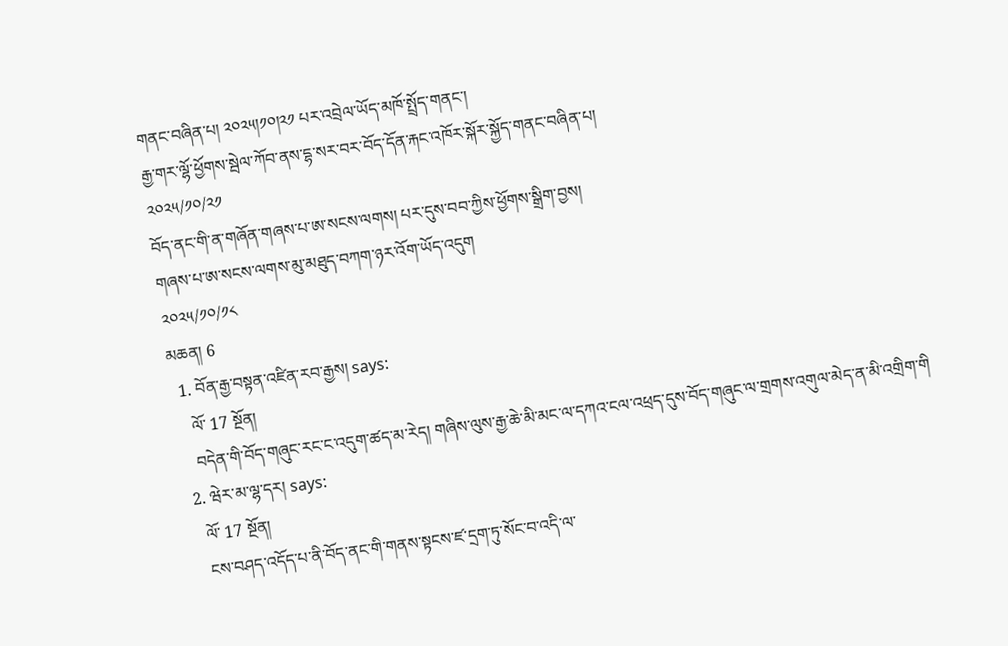གནང་བཞིན་པ། ༢༠༢༥།༡༠།༢༡ པར་འབྲེལ་ཡོད་མཁོ་སྤྲོད་གནང་།
རྒྱ་གར་ལྷོ་ཕྱོགས་སྦེལ་ཀོབ་ནས་དྷ་སར་བར་བོད་དོན་རྐང་འཁོར་སྐོར་སྐྱོད་གནང་བཞིན་པ།
༢༠༢༥/༡༠/༢༡
བོད་ནང་གི་ན་གཞོན་གཞས་པ་ཨ་སངས་ལགས། པར་དུས་བབ་ཀྱིས་ཕྱོགས་སྒྲིག་བྱས།
གཞས་པ་ཨ་སངས་ལགས་མུ་མཐུད་བཀག་ཉར་འོག་ཡོད་འདུག
༢༠༢༥/༡༠/༡༨
མཆན། 6
  1. བོན་རྒྱ་བསྟན་འཛིན་རབ་རྒྱས། says:
    ལོ་ 17 སྔོན།
    བདེན་གི་བོད་གཞུང་རང་ང་འདུག་ཚད་མ་རེད། གཞིས་ལུས་རྒྱ་ཆེ་མི་མང་ལ་དཀའ་ངལ་འཕྲད་དུས་བོད་གཞུང་ལ་གྲགས་འགུལ་མེད་ན་མི་འགྲིག་གི
  2. ཝེར་མ་ལྷ་དར། says:
    ལོ་ 17 སྔོན།
    ངས་བཤད་འདོད་པ་ནི་བོད་ནང་གི་གནས་སྟངས་ཛ་དྲག་ཏུ་སོང་བ་འདི་ལ་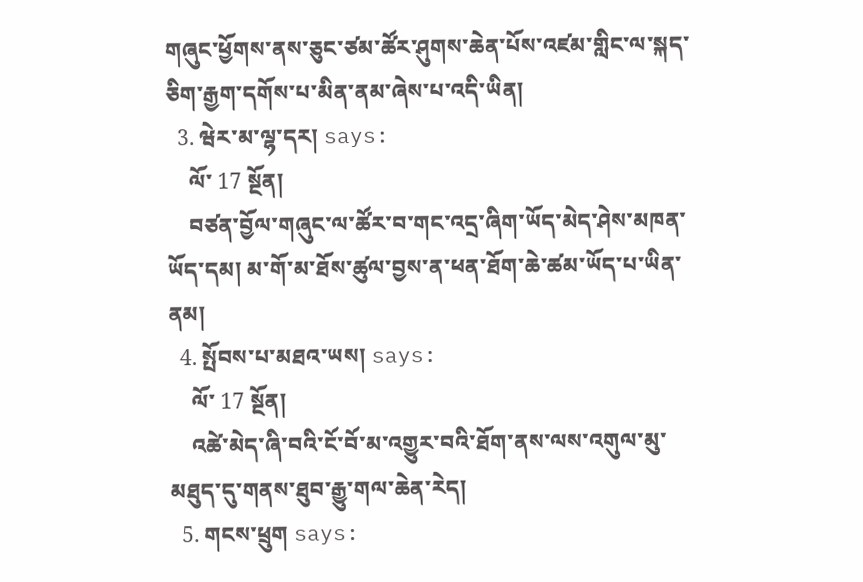གཞུང་ཕྱོགས་ནས་ཅུང་ཙམ་ཚོར་ཤུགས་ཆེན་པོས་འཛམ་གླིང་ལ་སྐད་ཅིག་རྒྱག་དགོས་པ་མིན་ནམ་ཞེས་པ་འདི་ཡིན།
  3. ཝེར་མ་ལྷ་དར། says:
    ལོ་ 17 སྔོན།
    བཙན་བྱོལ་གཞུང་ལ་ཚོར་བ་གང་འདྲ་ཞིག་ཡོད་མེད་ཤེས་མཁན་ཡོད་དམ། མ་གོ་མ་ཐོས་ཚུལ་བྱས་ན་ཕན་ཐོག་ཆེ་ཚམ་ཡོད་པ་ཡིན་ནམ།
  4. སྤོབས་པ་མཐའ་ཡས། says:
    ལོ་ 17 སྔོན།
    འཚེ་མེད་ཞི་བའི་ངོ་བོ་མ་འགྱུར་བའི་ཐོག་ནས་ལས་འགུལ་མུ་མཐུད་དུ་གནས་ཐུབ་རྒྱུ་གལ་ཆེན་རེད།
  5. གངས་ཕྲུག says: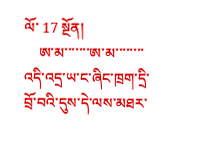ལོ་ 17 སྔོན།
    ཨ་མ་་་་་་་ཨ་མ་་་་་་་་འདི་འདྲ་ཡ་ང་ཞིང་ཁྲག་དྲི་བྲོ་བའི་དུས་དེ་ལས་མཐར་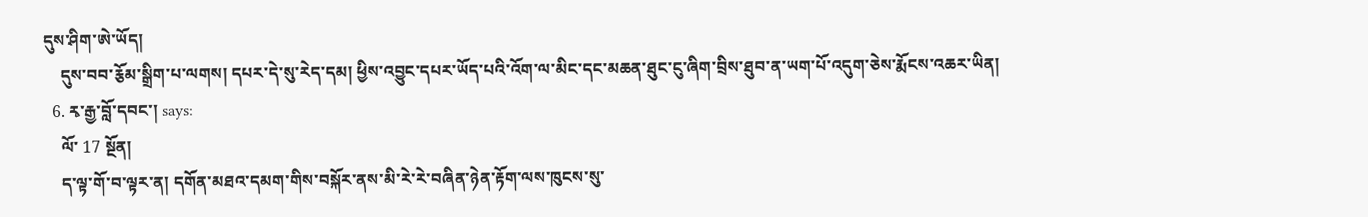དུས་ཤིག་ཨེ་ཡོད།
    དུས་བབ་རྕོམ་སྒྲིག་པ་ལགས། དཔར་དེ་སུ་རེད་དམ། ཕྱིས་འབྱུང་དཔར་ཡོད་པའི་འོག་ལ་མིང་དང་མཆན་ཐུང་ངུ་ཞིག་བྲིས་ཐུབ་ན་ཡག་པོ་འདུག་ཅེས་རྨོངས་འཆར་ཡིན།
  6. རྭ་རྒྱ་བློ་དབང་། says:
    ལོ་ 17 སྔོན།
    ད་ལྟ་གོ་བ་ལྟར་ན། དགོན་མཐའ་དམག་གིས་བསྐོར་ནས་མི་རེ་རེ་བཞིན་ཉེན་རྟོག་ལས་ཁུངས་སུ་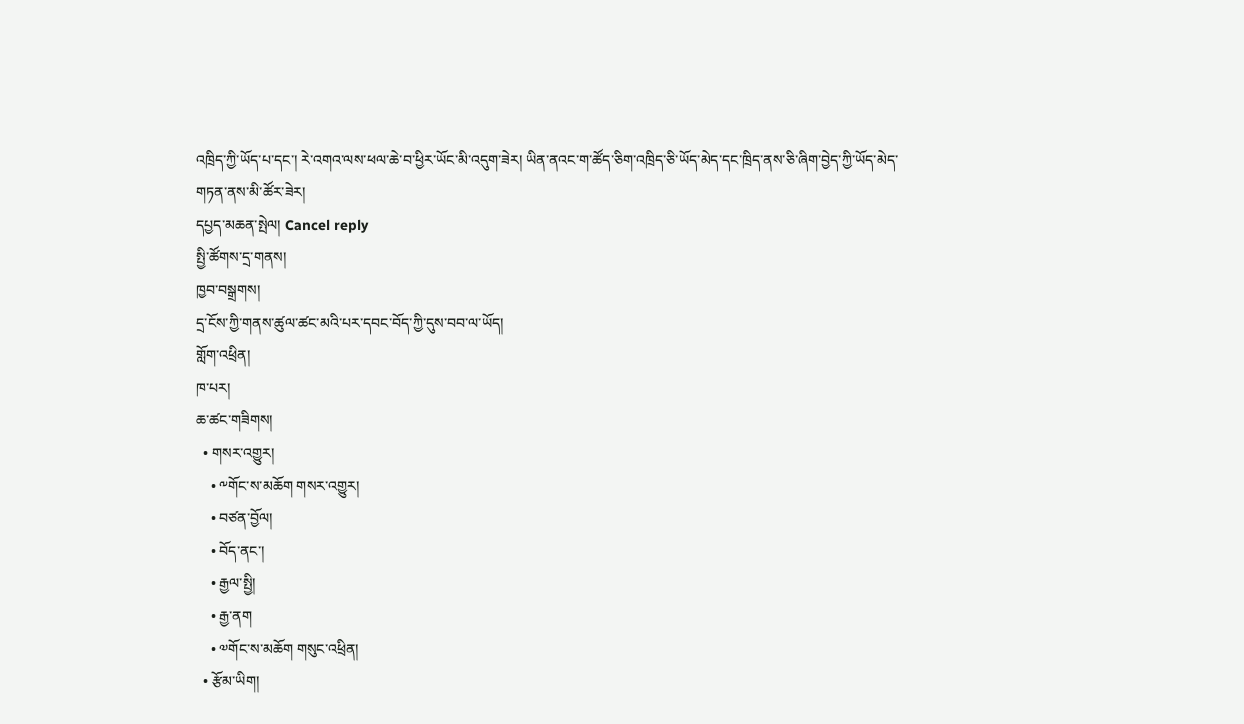འཁྲིད་ཀྱི་ཡོད་པ་དང་། རེ་འགའ་ལས་ཕལ་ཆེ་བ་ཕྱིར་ཡོང་མི་འདུག་ཟེར། ཡིན་ནའང་ག་ཚོད་ཅིག་འཁྲིད་ཅི་ཡོད་མེད་དང་ཁྲིད་ནས་ཅི་ཞིག་བྱེད་ཀྱི་ཡོད་མེད་གཏན་ནས་མི་ཚོར་ཟེར།
དཔྱད་མཆན་སྤེལ། Cancel reply
སྤྱི་ཚོགས་དྲ་གནས།
ཁྱབ་བསྒྲགས།
དྲ་ངོས་ཀྱི་གནས་ཚུལ་ཚང་མའི་པར་དབང་བོད་ཀྱི་དུས་བབ་ལ་ཡོད།
གློག་འཕྲིན།
ཁ་པར།
ཆ་ཚང་གཟིགས།
  • གསར་འགྱུར།
    • ༸གོང་ས་མཆོག གསར་འགྱུར།
    • བཙན་བྱོལ།
    • བོད་ནང་།
    • རྒྱལ་སྤྱི།
    • རྒྱ་ནག
    • ༧གོང་ས་མཆོག གསུང་འཕྲིན།
  • རྩོམ་ཡིག།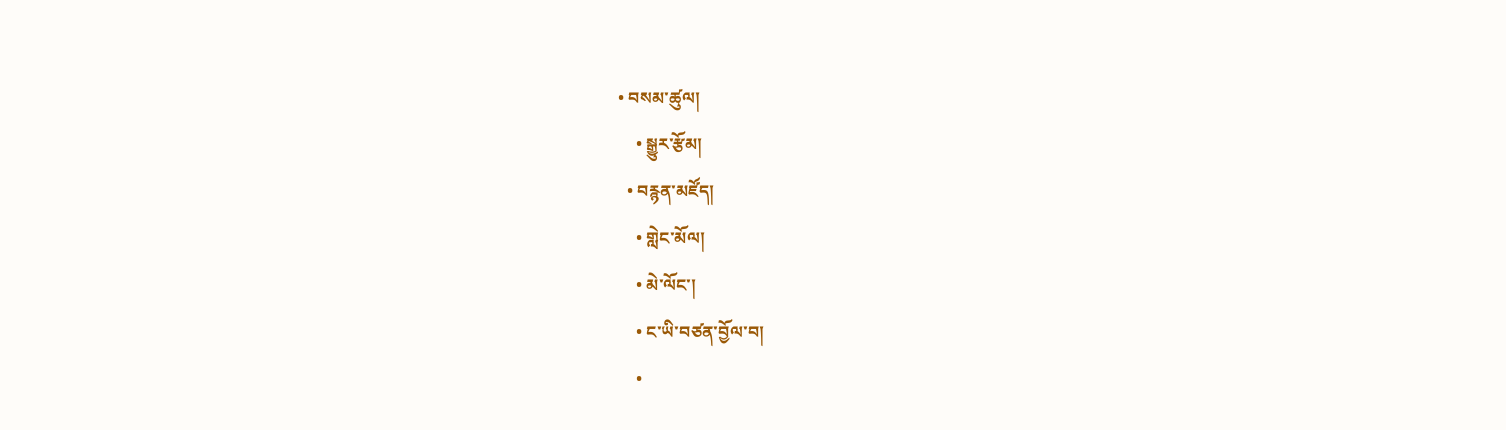• བསམ་ཚུལ།
    • སྒྱུར་རྩོམ།
  • བརྙན་མཛོད།
    • གླེང་མོལ།
    • མེ་ལོང་།
    • ང་ཡི་བཙན་བྱོལ་བ།
    •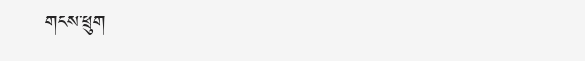གངས་ཕྲུག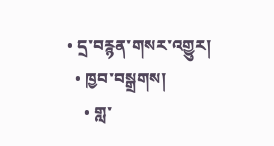• དྲ་བརྙན་གསར་འགྱུར།
  • ཁྱབ་བསྒྲགས།
    • གླ་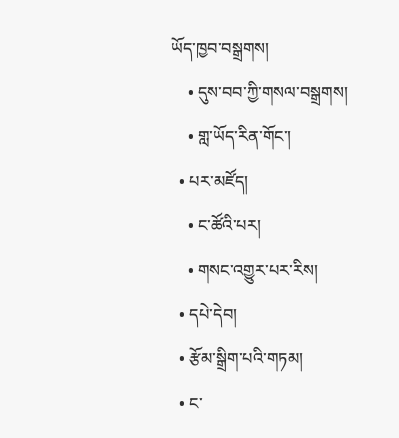ཡོད་ཁྱབ་བསྒྲགས།
    • དུས་བབ་ཀྱི་གསལ་བསྒྲགས།
    • གླ་ཡོད་རིན་གོང་།
  • པར་མཛོད།
    • ང་ཚོའི་པར།
    • གསང་འགྱུར་པར་རིས།
  • དཔེ་དེབ།
  • རྩོམ་སྒྲིག་པའི་གཏམ།
  • ང་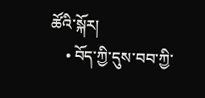ཚོའི་སྐོར།
    • བོད་ཀྱི་དུས་བབ་ཀྱི་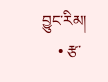བྱུང་རིམ།
    • རྩ་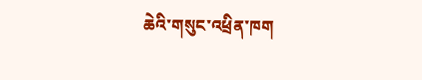ཆེའི་གསུང་འཕྲིན་ཁག